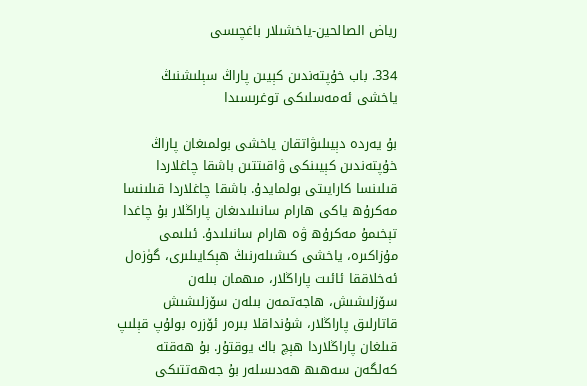رياض الصالحين-ياخشىلار باغچىسى

334. باب خۇپتەندىن كېيىن پاراڭ سېلىشنىڭ ياخشى ئەمەسلىكى توغرىسىدا

بۇ يەردە دېيىلىۋاتقان ياخشى بولمىغان پاراڭ خۇپتەندىن كېيىنكى ۋاقىتتىن باشقا چاغلاردا قىلىنسا كارايىتى بولمايدۇ. باشقا چاغلاردا قىلىنسا مەكرۇھ ياكى ھارام سانىلىدىغان پاراڭلار بۇ چاغدا تېخىمۇ مەكرۇھ ۋە ھارام سانىلىدۇ. ئىلىمى مۇزاكىرە، ياخشى كىشىلەرنىڭ ھېكايىلىرى، گۈزەل ئەخلاققا ئائىت پاراڭلار، مىھمان بىلەن سۆزلىشىش، ھاجەتمەن بىلەن سۆزلىشىش قاتارلىق پاراڭلار، شۇنداقلا بىرەر ئۆزرە بولۇپ قېلىپ قىلغان پاراڭلاردا ھېچ باك يوقتۇر. بۇ ھەقتە كەلگەن سەھىھ ھەدىسلەر بۇ جەھەتتىكى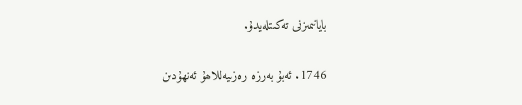بايانىمىزنى تەكىتلەيدۇ.

1746. ئەبۇ بەرزە رەزىيەللاھۇ ئەنھۇدىن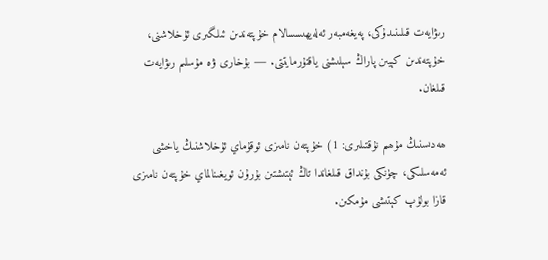رىۋايەت قىلىنىدۇكى، پەيغەمبەر ئەلەيھىسسالام خۇپتەندىن ئىلگىرى ئۇخلاشنى، خۇپتەندىن كېيىن پاراڭ سېلىشنى ياقتۇرمايتتى. ― بۇخارى ۋە مۇسلىم رىۋايەت قىلغان.

ھەدىسنىڭ مۇھىم نۇقتىلىرى: 1) خۇپتەن نامىزى ئوقۇماي ئۇخلاشنىڭ ياخشى ئەمەسلىكى، چۈنكى بۇنداق قىلغاندا تاڭ ئېتىشتىن بۇرۇن ئويغىنالماي خۇپتەن نامىزى قازا بولۇپ كېتىشى مۇمكىن.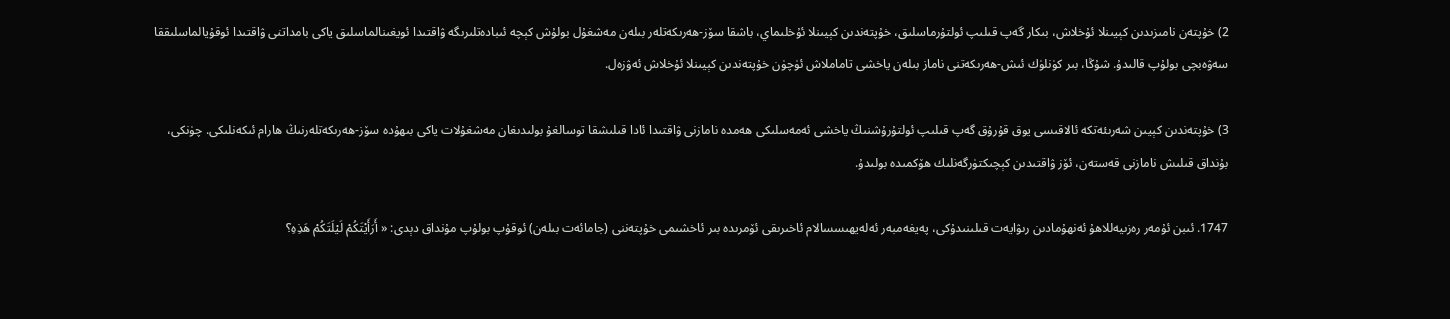2) خۇپتەن نامىزىدىن كېيىنلا ئۇخلاش، بىكار گەپ قىلىپ ئولتۇرماسلىق، خۇپتەندىن كېيىنلا ئۇخلىماي، باشقا سۆز-ھەرىكەتلەر بىلەن مەشغۇل بولۇش كېچە ئىبادەتلىرىگە ۋاقتىدا ئويغىنالماسلىق ياكى بامداتنى ۋاقتىدا ئوقۇيالماسلىققا سەۋەبچى بولۇپ قالىدۇ. شۇڭا، بىر كۈنلۈك ئىش-ھەرىكەتنى ناماز بىلەن ياخشى تاماملاش ئۈچۈن خۇپتەندىن كېيىنلا ئۇخلاش ئەۋزەل.

3) خۇپتەندىن كېيىن شەرىئەتكە ئالاقىسى يوق قۇرۇق گەپ قىلىپ ئولتۇرۇشنىڭ ياخشى ئەمەسلىكى ھەمدە نامازنى ۋاقتىدا ئادا قىلىشقا توسالغۇ بولىدىغان مەشغۇلات ياكى بىھۇدە سۆز-ھەرىكەتلەرنىڭ ھارام ئىكەنلىكى. چۈنكى، بۇنداق قىلىش نامازنى قەستەن، ئۆز ۋاقتىدىن كېچىكتۈرگەنلىك ھۆكمىدە بولىدۇ.

1747. ئىبن ئۇمەر رەزىيەللاھۇ ئەنھۇمادىن رىۋايەت قىلىنىدۇكى، پەيغەمبەر ئەلەيھىسسالام ئاخىرىقى ئۆمرىدە بىر ئاخشىمى خۇپتەننى (جامائەت بىلەن) ئوقۇپ بولۇپ مۇنداق دېدى: « أَرَأَيْتَكُمْ لَيْلَتَكُمْ هَذِهِ؟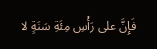فَإِنَّ على رَأْسِ مِئَةِ سَنَةٍ لا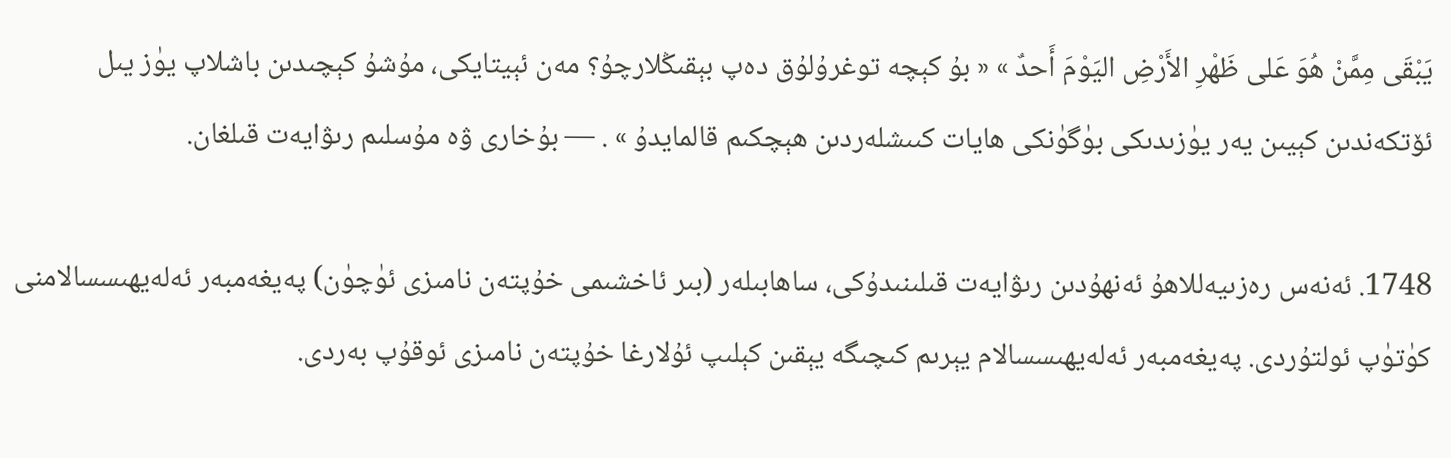يَبْقَى مِمَّنْ هُوَ عَلى ظَهْرِ الأَرْضِ اليَوْمَ أَحدٌ » « بۇ كېچە توغرۇلۇق دەپ بېقىڭلارچۇ؟ مەن ئېيتايكى، مۇشۇ كېچىدىن باشلاپ يۈز يىل ئۆتكەندىن كېيىن يەر يۈزىدىكى بۈگۈنكى ھايات كىىشلەردىن ھېچكىم قالمايدۇ » . ― بۇخارى ۋە مۇسلىم رىۋايەت قىلغان.

1748. ئەنەس رەزىيەللاھۇ ئەنھۇدىن رىۋايەت قىلىنىدۇكى، ساھابىلەر (بىر ئاخشىمى خۇپتەن نامىزى ئۈچۈن) پەيغەمبەر ئەلەيھىسسالامنى كۈتۈپ ئولتۇردى. پەيغەمبەر ئەلەيھىسسالام يېرىم كىچىگە يېقىن كېلىپ ئۇلارغا خۇپتەن نامىزى ئوقۇپ بەردى.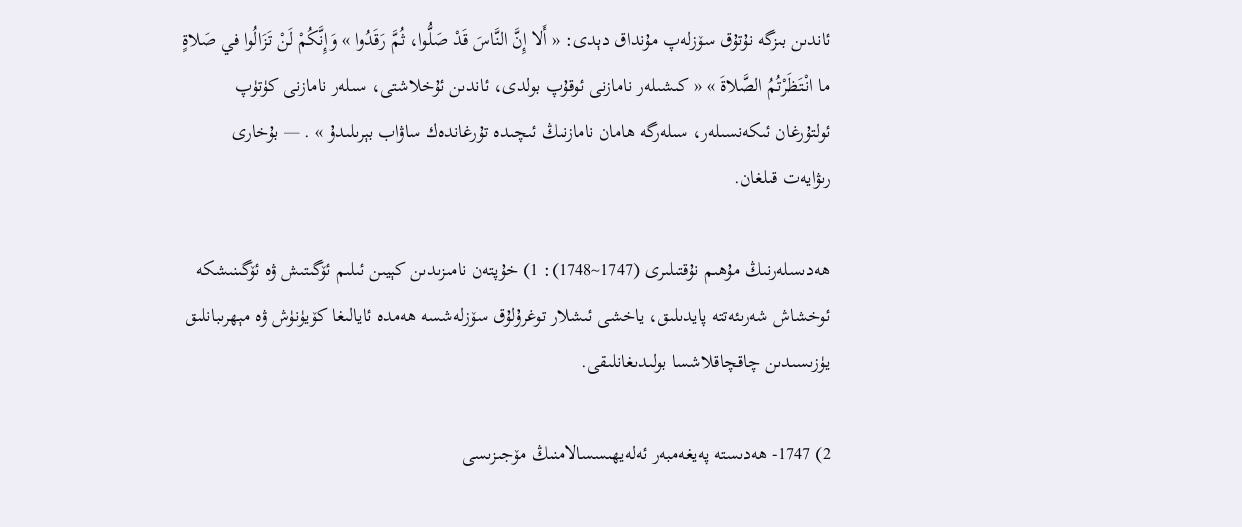ئاندىن بىزگە نۇتۇق سۆزلەپ مۇنداق دېدى: « أَلا إِنَّ النَّاسَ قَدْ صَلُّوا، ثُمَّ رَقَدُوا » وَإِنَّكُمْ لَنْ تَزَالُوا في صَلاةٍ ما انْتَظَرْتُمُ الصَّلاةَ » « كىشىلەر نامازنى ئوقۇپ بولدى، ئاندىن ئۇخلاشتى، سىلەر نامازنى كۈتۈپ ئولتۇرغان ئىكەنسىلەر، سىلەرگە ھامان نامازنىڭ ئىچىدە تۇرغاندەك ساۋاب بېرىلىدۇ » . ― بۇخارى رىۋايەت قىلغان.

ھەدىسلەرنىڭ مۇھىم نۇقتىلىرى (1747~1748): 1) خۇپتەن نامىزىدىن كېيىن ئىلىم ئۆگىتىش ۋە ئۆگىنىشكە ئوخشاش شەرىئەتتە پايدىلىق، ياخشى ئىشلار توغرۇلۇق سۆزلەشسە ھەمدە ئايالىغا كۆيۈنۈش ۋە مېھرىبانلىق يۈزىسىدىن چاقچاقلاشسا بولىدىغانلىقى.

2) 1747- ھەدىستە پەيغەمبەر ئەلەيھىسسالامنىڭ مۆجىزىسى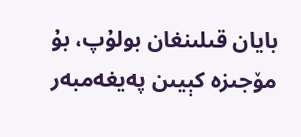بايان قىلىنغان بولۇپ، بۇ مۆجىزە كېيىن پەيغەمبەر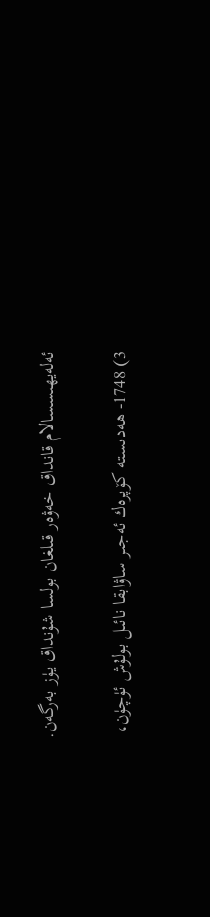ئەلەيھىسسالام قانداق خەۋەر قىلغان بولسا شۇنداق يۈز بەرگەن.

3) 1748- ھەدىستە كۆپرەك ئەجىر ساۋابقا نائىل بولۇش ئۈچۈن،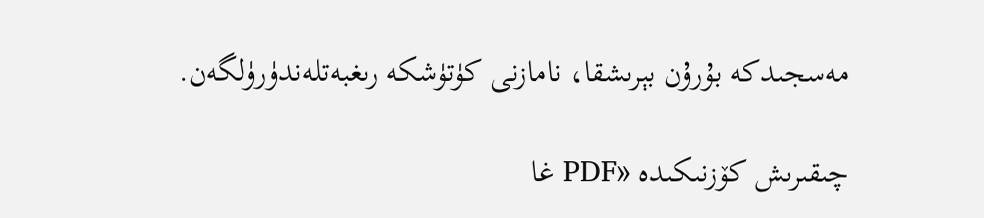مەسجىدكە بۇرۇن بېرىشقا، نامازنى كۈتۈشكە رىغبەتلەندۈرۈلگەن.

چىقىرىش كۆزنىكىدە «PDF غا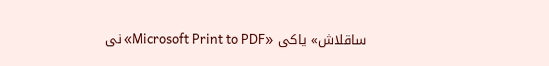ساقلاش» ياكى «Microsoft Print to PDF» نى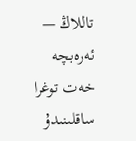تاللاڭ — ئەرەبچە خەت توغرا ساقلىنىدۇ